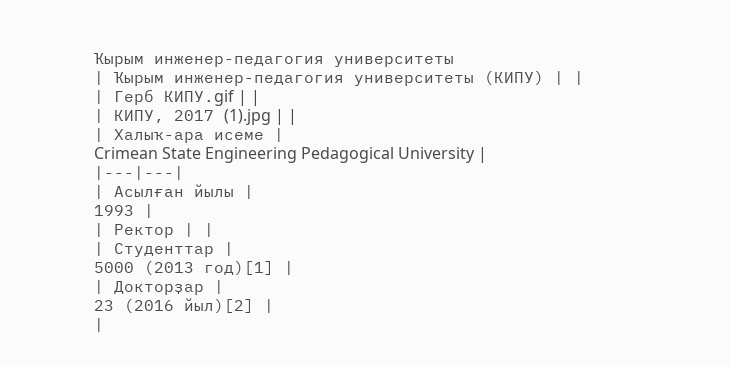Ҡырым инженер-педагогия университеты
| Ҡырым инженер-педагогия университеты (КИПУ) | |
| Герб КИПУ.gif | |
| КИПУ, 2017 (1).jpg | |
| Халыҡ-ара исеме |
Crimean State Engineering Pedagogical University |
|---|---|
| Асылған йылы |
1993 |
| Ректор | |
| Студенттар |
5000 (2013 год)[1] |
| Докторҙар |
23 (2016 йыл)[2] |
|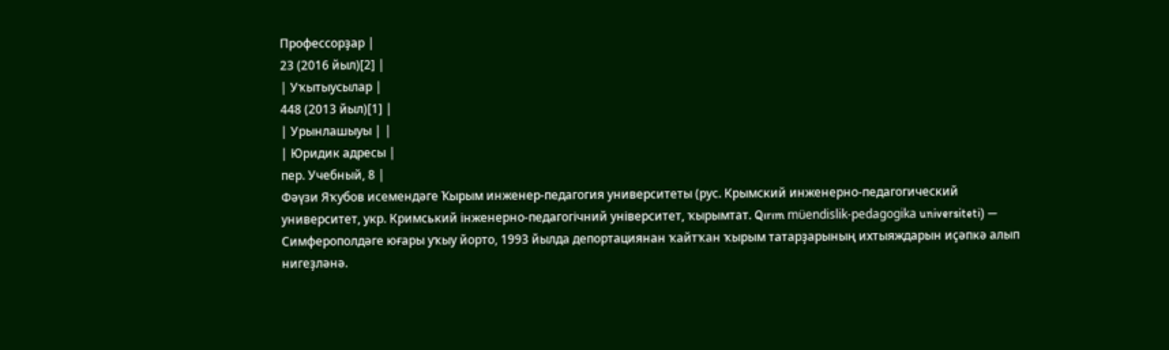Профессорҙар |
23 (2016 йыл)[2] |
| Уҡытыусылар |
448 (2013 йыл)[1] |
| Урынлашыуы | |
| Юридик адресы |
пер. Учебный, 8 |
Фәүзи Яҡубов исемендәге Ҡырым инженер-педагогия университеты (рус. Крымский инженерно-педагогический университет, укр. Кримський інженерно-педагогічний університет, ҡырымтат. Qırım müendislik-pedagogika universiteti) — Симферополдәге юғары уҡыу йорто, 1993 йылда депортациянан ҡайтҡан ҡырым татарҙарының ихтыяждарын иҫәпкә алып нигеҙләнә.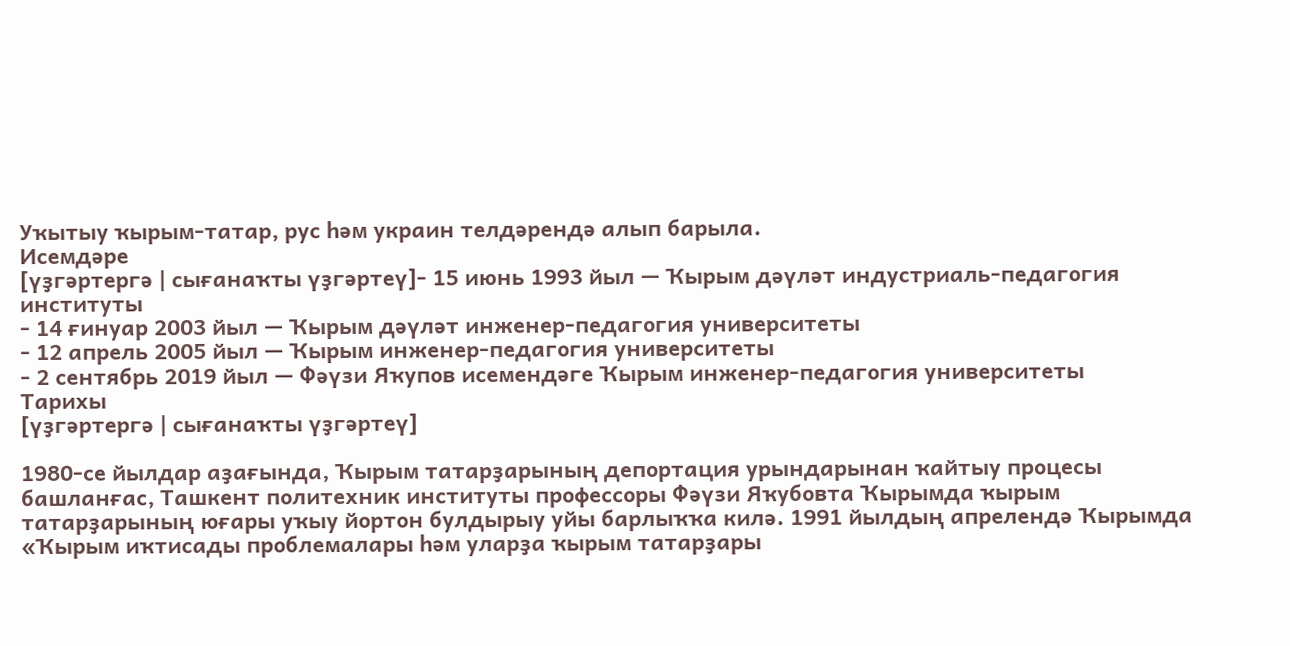Уҡытыу ҡырым-татар, рус һәм украин телдәрендә алып барыла.
Исемдәре
[үҙгәртергә | сығанаҡты үҙгәртеү]- 15 июнь 1993 йыл — Ҡырым дәүләт индустриаль-педагогия институты
- 14 ғинуар 2003 йыл — Ҡырым дәүләт инженер-педагогия университеты
- 12 апрель 2005 йыл — Ҡырым инженер-педагогия университеты
- 2 сентябрь 2019 йыл — Фәүзи Яҡупов исемендәге Ҡырым инженер-педагогия университеты
Тарихы
[үҙгәртергә | сығанаҡты үҙгәртеү]

1980-се йылдар аҙағында, Ҡырым татарҙарының депортация урындарынан ҡайтыу процесы башланғас, Ташкент политехник институты профессоры Фәүзи Яҡубовта Ҡырымда ҡырым татарҙарының юғары уҡыу йортон булдырыу уйы барлыҡҡа килә. 1991 йылдың апрелендә Ҡырымда «Ҡырым иҡтисады проблемалары һәм уларҙа ҡырым татарҙары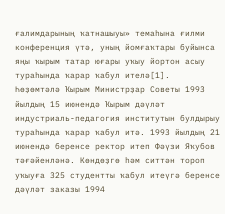ғалимдарының ҡатнашыуы» темаһына ғилми конференция үтә, уның йомғаҡтары буйынса яңы ҡырым татар юғары уҡыу йортон асыу тураһында ҡарар ҡабул ителә[1].
Һөҙөмтәлә Ҡырым Министрҙар Советы 1993 йылдың 15 июнендә Ҡырым дәүләт индустриаль-педагогия институтын булдырыу тураһында ҡарар ҡабул итә. 1993 йылдың 21 июнендә беренсе ректор итеп Фәүзи Яҡубов тәғәйенләнә. Көндөҙгө һәм ситтән тороп уҡыуға 325 студентты ҡабул итеүгә беренсе дәүләт заказы 1994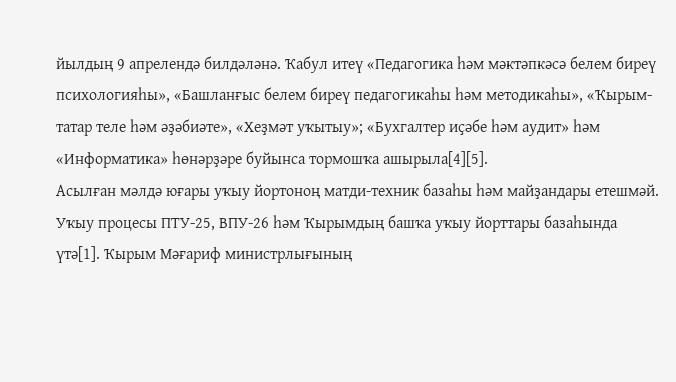йылдың 9 апрелендә билдәләнә. Ҡабул итеү «Педагогика һәм мәктәпкәсә белем биреү психологияһы», «Башланғыс белем биреү педагогикаһы һәм методикаһы», «Ҡырым-татар теле һәм әҙәбиәте», «Хеҙмәт уҡытыу»; «Бухгалтер иҫәбе һәм аудит» һәм «Информатика» һөнәрҙәре буйынса тормошҡа ашырыла[4][5].
Асылған мәлдә юғары уҡыу йортоноң матди-техник базаһы һәм майҙандары етешмәй. Уҡыу процесы ПТУ-25, ВПУ-26 һәм Ҡырымдың башҡа уҡыу йорттары базаһында үтә[1]. Ҡырым Мәғариф министрлығының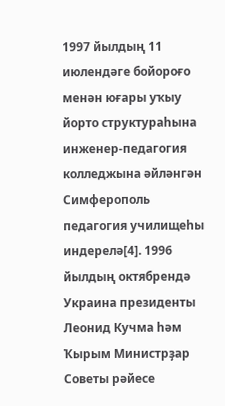1997 йылдың 11 июлендәге бойороғо менән юғары уҡыу йорто структураһына инженер-педагогия колледжына әйләнгән Симферополь педагогия училищеһы индерелә[4]. 1996 йылдың октябрендә Украина президенты Леонид Кучма һәм Ҡырым Министрҙар Советы рәйесе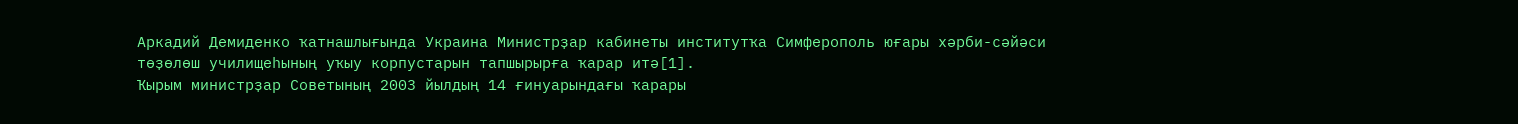Аркадий Демиденко ҡатнашлығында Украина Министрҙар кабинеты институтҡа Симферополь юғары хәрби-сәйәси төҙөлөш училищеһының уҡыу корпустарын тапшырырға ҡарар итә[1].
Ҡырым министрҙар Советының 2003 йылдың 14 ғинуарындағы ҡарары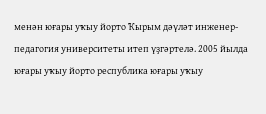менән юғары уҡыу йорто Ҡырым дәүләт инженер-педагогия университеты итеп үҙгәртелә. 2005 йылда юғары уҡыу йорто республика юғары уҡыу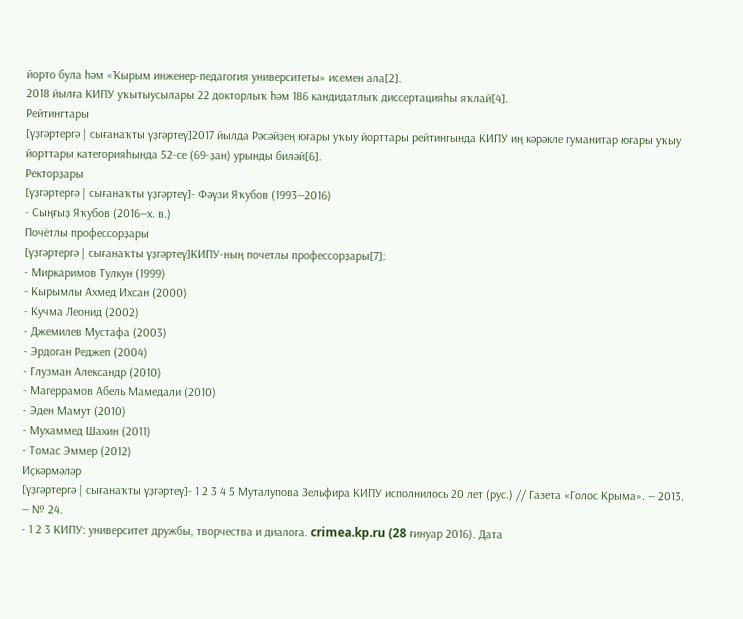йорто була һәм «Ҡырым инженер-педагогия университеты» исемен ала[2].
2018 йылға КИПУ уҡытыусылары 22 докторлыҡ һәм 186 кандидатлыҡ диссертацияһы яҡлай[4].
Рейтингтары
[үҙгәртергә | сығанаҡты үҙгәртеү]2017 йылда Рәсәйҙең юғары уҡыу йорттары рейтингында КИПУ иң кәрәкле гуманитар юғары уҡыу йорттары категорияһында 52-се (69-ҙан) урынды биләй[6].
Ректорҙары
[үҙгәртергә | сығанаҡты үҙгәртеү]- Фәүзи Яҡубов (1993—2016)
- Сыңғыҙ Яҡубов (2016—х. в.)
Почётлы профессорҙары
[үҙгәртергә | сығанаҡты үҙгәртеү]КИПУ-ның почетлы профессорҙары[7]:
- Миркаримов Тулкун (1999)
- Кырымлы Ахмед Ихсан (2000)
- Кучма Леонид (2002)
- Джемилев Мустафа (2003)
- Эрдоган Реджеп (2004)
- Глузман Александр (2010)
- Магеррамов Абель Мамедали (2010)
- Эден Мамут (2010)
- Мухаммед Шахин (2011)
- Томас Эммер (2012)
Иҫкәрмәләр
[үҙгәртергә | сығанаҡты үҙгәртеү]- 1 2 3 4 5 Муталупова Зельфира КИПУ исполнилось 20 лет (рус.) // Газета «Голос Крыма». — 2013. — № 24.
- 1 2 3 КИПУ: университет дружбы, творчества и диалога. crimea.kp.ru (28 ғинуар 2016). Дата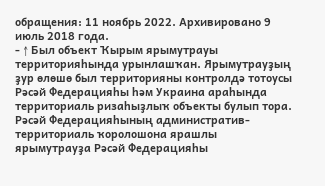обращения: 11 ноябрь 2022. Архивировано 9 июль 2018 года.
- ↑ Был объект Ҡырым ярымутрауы территорияһында урынлашҡан. Ярымутрауҙың ҙур өлөшө был территорияны контролдә тотоусы Рәсәй Федерацияһы һәм Украина араһында территориаль ризаһыҙлыҡ объекты булып тора. Рәсәй Федерацияһының административ-территориаль ҡоролошона ярашлы ярымутрауҙа Рәсәй Федерацияһы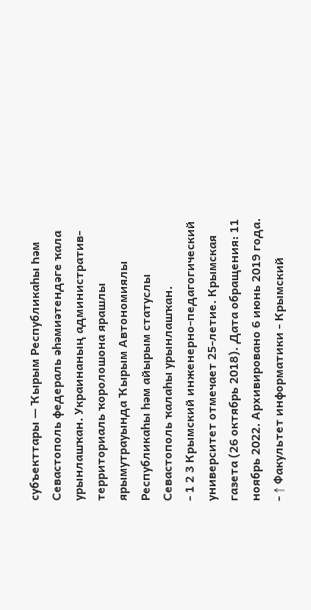субъекттары — Ҡырым Республикаһы Һәм Севастополь федераль әһәмиәтендәге ҡала урынлашҡан. Украинаның административ-территориаль ҡоролошона ярашлы ярымутрауында Ҡырым Автономиялы Республикаһы һәм айырым статуслы Севастополь ҡалаһы урынлашҡан.
- 1 2 3 Крымский инженерно-педагогический университет отмечает 25-летие. Крымская газета (26 октябрь 2018). Дата обращения: 11 ноябрь 2022. Архивировано 6 июнь 2019 года.
- ↑ Факультет информатики - Крымский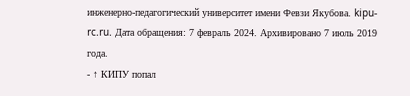инженерно-педагогический университет имени Февзи Якубова. kipu-rc.ru. Дата обращения: 7 февраль 2024. Архивировано 7 июль 2019 года.
- ↑ КИПУ попал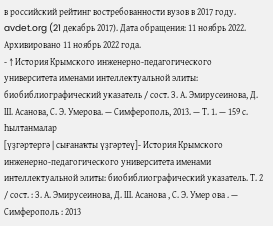в российский рейтинг востребованности вузов в 2017 году. avdet.org (21 декабрь 2017). Дата обращения: 11 ноябрь 2022. Архивировано 11 ноябрь 2022 года.
- ↑ История Крымского инженерно-педагогического университета именами интеллектуальной элиты: биобиблиографический указатель / сост. З. А. Эмирусеинова, Д. Ш. Асанова, С. Э. Умерова. — Симферополь, 2013. — Т. 1. — 159 с.
Һылтанмалар
[үҙгәртергә | сығанаҡты үҙгәртеү]- История Крымского инженерно-педагогического университета именами интеллектуальной элиты: биобиблиографический указатель. Т. 2 / сост. : З. А. Эмирусеинова, Д. Ш. Асанова , С. Э. Умер ова . — Симферополь : 2013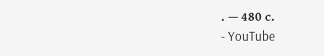. — 480 с.
- YouTube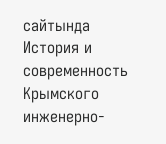сайтында История и современность Крымского инженерно-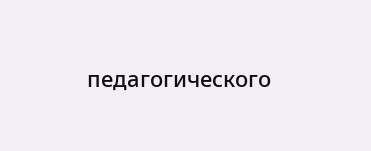педагогического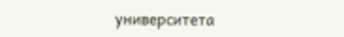университета